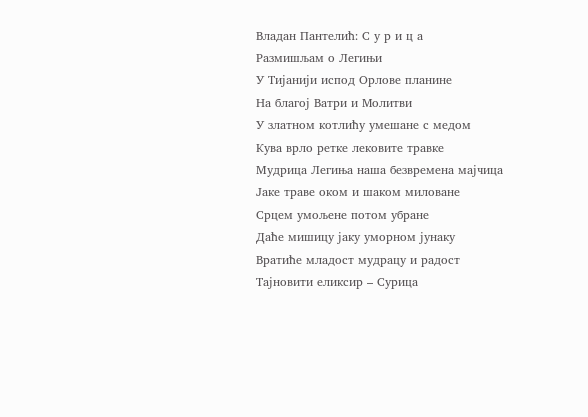Владан Пантелић: С у р и ц а
Размишљам о Легињи
У Тијанији испод Орлове планине
На благој Ватри и Молитви
У златном котлићу умешане с медом
Кува врло ретке лековите травке
Mудрица Легиња наша безвремена маjчица
Јаке траве оком и шаком миловане
Срцем умољене потом убране
Даће мишицу јаку уморном јунаку
Вратиће младост мудрацу и радост
Тајновити еликсир – Сурица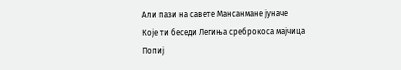Али пази на савете Мансанмане јуначе
Које ти беседи Легиња среброкоса мајчица
Попиј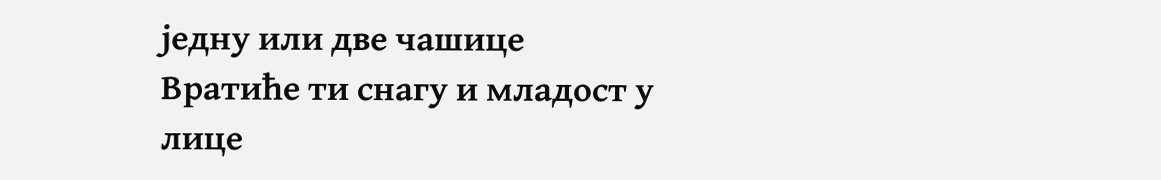једну или две чашице
Вратиће ти снагу и младост у лице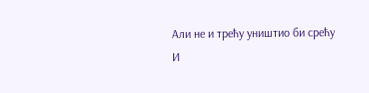Али не и трећу уништио би срећу
И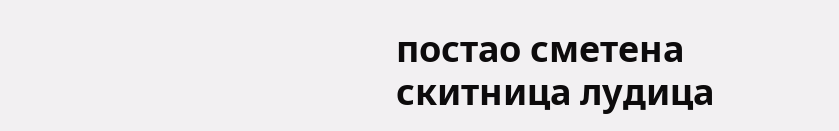постао сметена скитница лудица